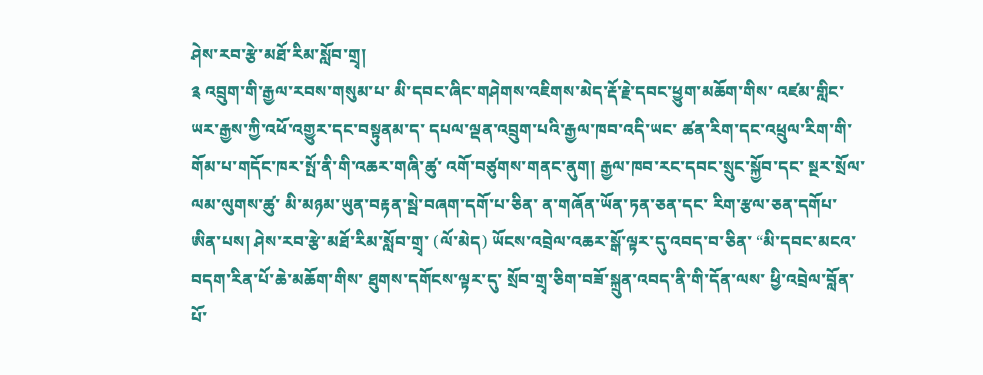ཤེས་རབ་རྩེ་མཐོ་རིམ་སློབ་གྲྭ།
༉ འབྲུག་གི་རྒྱལ་རབས་གསུམ་པ་ མི་དབང་ཞིང་གཤེགས་འཇིགས་མེད་རྡོ་རྗེ་དབང་ཕྱུག་མཆོག་གིས་ འཛམ་གླིང་ཡར་རྒྱས་ཀྱི་འཕོ་འགྱུར་དང་བསྟུནམ་ད་ དཔལ་ལྡན་འབྲུག་པའི་རྒྱལ་ཁབ་འདི་ཡང་ ཚན་རིག་དང་འཕྲུལ་རིག་གི་ གོམ་པ་གདོང་ཁར་སྤོ་ནི་གི་འཆར་གཞི་ཚུ་ འགོ་བཙུགས་གནང་ནུག། རྒྱལ་ཁབ་རང་དབང་སྲུང་སྐྱོབ་དང་ སྔར་སྲོལ་ལམ་ལུགས་ཚུ་ མི་མཉམ་ཡུན་བརྟན་སྦེ་བཞག་དགོ་པ་ཅིན་ ན་གཞོན་ཡོན་ཏན་ཅན་དང་ རིག་རྩལ་ཅན་དགོཔ་ཨིན་པས། ཤེས་རབ་རྩེ་མཐོ་རིམ་སློབ་གྲྭ་ (ལོ་མེད) ཡོངས་འབྲེལ་འཆར་སྒོ་ལྟར་དུ་འབད་བ་ཅིན་ “མི་དབང་མངའ་བདག་རིན་པོ་ཆེ་མཆོག་གིས་ ཐུགས་དགོངས་ལྟར་དུ་ སྲོབ་གྲྭ་ཅིག་བཟོ་སྐྲུན་འབད་ནི་གི་དོན་ལས་ ཕྱི་འབྲེལ་བློན་པོ་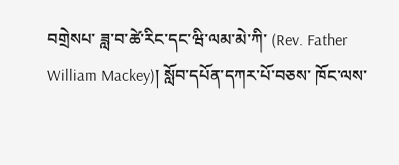བགྲེསཔ་ ཟླ་བ་ཚེ་རིང་དང་ཝི་ལམ་མེ་ཀི་ (Rev. Father William Mackey)། སློབ་དཔོན་དཀར་པོ་བཅས་ ཁོང་ལས་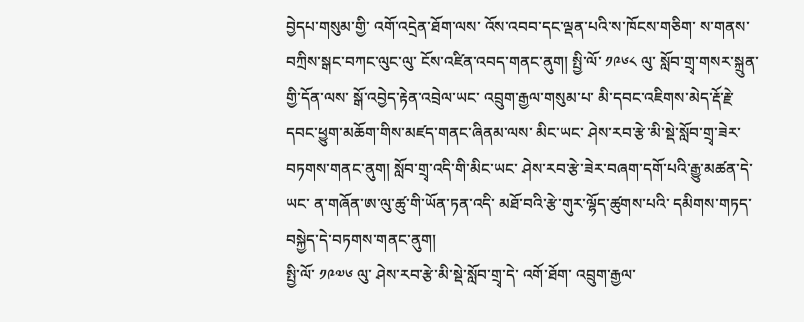བྱེདཔ་གསུམ་གྱི་ འགོ་འདྲེན་ཐོག་ལས་ འོས་འབབ་དང་ལྡན་པའི་ས་ཁོངས་གཅིག་ ས་གནས་བཀྲིས་སྒང་བཀང་ལུང་ལུ་ ངོས་འཛིན་འབད་གནང་ནུག། སྤྱི་ལོ་ ༡༩༦༨ ལུ་ སློབ་གྲྭ་གསར་སྐྲུན་གྱི་དོན་ལས་ སྒོ་འབྱེད་རྟེན་འབྲེལ་ཡང་ འབྲུག་རྒྱལ་གསུམ་པ་ མི་དབང་འཇིགས་མེད་རྡོ་རྗེ་དབང་ཕྱུག་མཆོག་གིས་མཛད་གནང་ཞིནམ་ལས་ མིང་ཡང་ ཤེས་རབ་རྩེ་མི་སྡེ་སློབ་གྲྭ་ཟེར་བཏགས་གནང་ནུག། སློབ་གྲྭ་འདི་གི་མིང་ཡང་ ཤེས་རབ་རྩེ་ཟེར་བཞག་དགོ་པའི་རྒྱུ་མཚན་དེ་ཡང་ ན་གཞོན་ཨ་ལུ་ཚུ་གི་ཡོན་ཏན་འདི་ མཐོ་བའི་རྩེ་གུར་ལྷོད་ཚུགས་པའི་ དམིགས་གཏད་བསྐྱེད་དེ་བཏགས་གནང་ནུག།
སྤྱི་ལོ་ ༡༩༧༦ ལུ་ ཤེས་རབ་རྩེ་མི་སྡེ་སློབ་གྲྭ་དེ་ འགོ་ཐོག་ འབྲུག་རྒྱལ་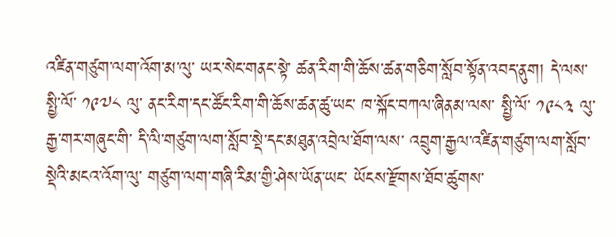འཛིན་གཙུག་ལག་འོག་མ་ལུ་ ཡར་སེང་གནང་སྟེ་ ཚན་རིག་གི་ཆོས་ཚན་གཅིག་སློབ་སྟོན་འབད་ནུག། དེ་ལས་ སྤྱི་ལོ་ ༡༩༧༨ ལུ་ ནང་རིག་དང་ཚོང་རིག་གི་ཆོས་ཚན་ཚུ་ཡང་ ཁ་སྐོང་བཀལ་ཞིནམ་ལས་ སྤྱི་ལོ་ ༡༩༨༣ ལུ་ རྒྱ་གར་གཞུང་གི་ དི་ལི་གཙུག་ལག་སློབ་སྡེ་དང་མཐུན་འབྲེལ་ཐོག་ལས་ འབྲུག་རྒྱལ་འཛིན་གཙུག་ལག་སློབ་སྡེའི་མངའ་འོག་ལུ་ གཙུག་ལག་གཞི་རིམ་གྱི་ཤེས་ཡོན་ཡང་ ཡོངས་རྫོགས་ཐོབ་ཚུགས་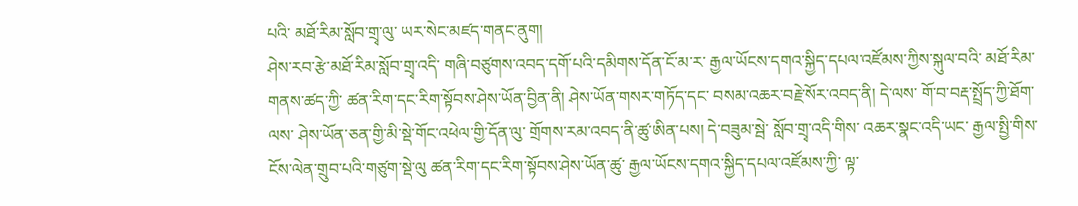པའི་ མཐོ་རིམ་སློབ་གྲྭ་ལུ་ ཡར་སེང་མཛད་གནང་ནུག།
ཤེས་རབ་རྩེ་མཐོ་རིམ་སློབ་གྲྭ་འདི་ གཞི་བཙུགས་འབད་དགོ་པའི་དམིགས་དོན་ངོ་མ་ར་ རྒྱལ་ཡོངས་དགའ་སྐྱིད་དཔལ་འཛོམས་ཀྱིས་སྐུལ་བའི་ མཐོ་རིམ་གནས་ཚད་ཀྱི་ ཚན་རིག་དང་རིག་སྟོབས་ཤེས་ཡོན་བྱིན་ནི། ཤེས་ཡོན་གསར་གཏོད་དང་ བསམ་འཆར་བརྗེ་སོར་འབད་ནི། དེ་ལས་ གོ་བ་བརྡ་སྤྲོད་ཀྱི་ཐོག་ལས་ ཤེས་ཡོན་ཅན་གྱི་མི་སྡེ་གོང་འཕེལ་གྱི་དོན་ལུ་ གྲོགས་རམ་འབད་ནི་ཚུ་ཨིན་པས། དེ་བཟུམ་སྦེ་ སློབ་གྲྭ་འདི་གིས་ འཆར་སྣང་འདི་ཡང་ རྒྱལ་སྤྱི་གིས་ངོས་ལེན་གྲུབ་པའི་གཙུག་སྡེ་ལུ ཚན་རིག་དང་རིག་སྟོབས་ཤེས་ཡོན་ཚུ་ རྒྱལ་ཡོངས་དགའ་སྐྱིད་དཔལ་འཛོམས་ཀྱི་ ལྟ་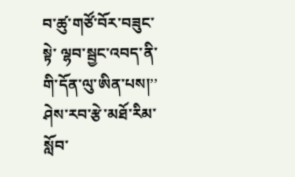བ་ཚུ་གཙོ་བོར་བཟུང་སྟེ་ ལྷབ་སྦྱང་འབད་ནི་གི་དོན་ལུ་ཨིན་པས།’’
ཤེས་རབ་རྩེ་མཐོ་རིམ་སློབ་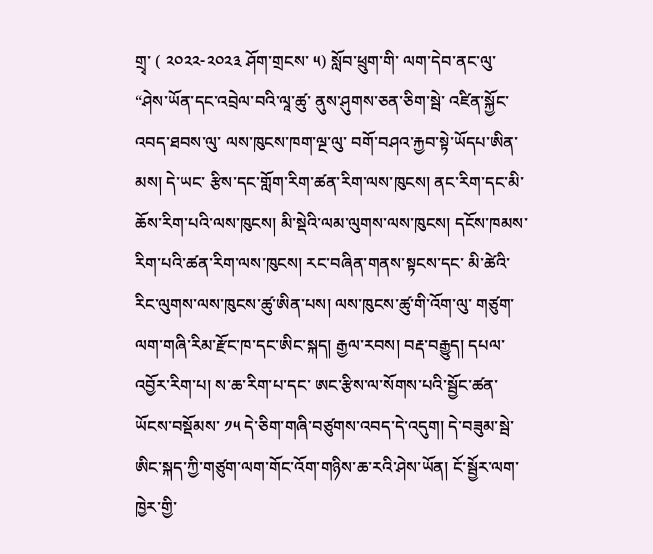གྲྭ་ ( ༢༠༢༢-༢༠༢༣ ཤོག་གྲངས་ ༥) སློབ་ཕྲུག་གི་ ལག་དེབ་ནང་ལུ་ “ཤེས་ཡོན་དང་འབྲེལ་བའི་ལཱ་ཚུ་ ནུས་ཤུགས་ཅན་ཅིག་སྦེ་ འཛིན་སྐྱོང་འབད་ཐབས་ལུ་ ལས་ཁུངས་ཁག་ལྔ་ལུ་ བགོ་བཤའ་རྐྱབ་སྟེ་ཡོདཔ་ཨིན་མས། དེ་ཡང་ རྩིས་དང་གློག་རིག་ཚན་རིག་ལས་ཁུངས། ནང་རིག་དང་མི་ཆོས་རིག་པའི་ལས་ཁུངས། མི་སྡེའི་ལམ་ལུགས་ལས་ཁུངས། དངོས་ཁམས་རིག་པའི་ཚན་རིག་ལས་ཁུངས། རང་བཞིན་གནས་སྟངས་དང་ མི་ཚེའི་རིང་ལུགས་ལས་ཁུངས་ཚུ་ཨིན་པས། ལས་ཁུངས་ཚུ་གི་འོག་ལུ་ གཙུག་ལག་གཞི་རིམ་རྫོང་ཁ་དང་ཨིང་སྐད། རྒྱལ་རབས། བརྡ་བརྒྱུད། དཔལ་འབྱོར་རིག་པ། ས་ཆ་རིག་པ་དང་ ཨང་རྩིས་ལ་སོགས་པའི་སྦྱོང་ཚན་ ཡོངས་བསྡོམས་ ༡༥ དེ་ཅིག་གཞི་བཙུགས་འབད་དེ་འདུག། དེ་བཟུམ་སྦེ་ ཨིང་སྐད་ཀྱི་གཙུག་ལག་གོང་འོག་གཉིས་ཆ་རའི་ཤེས་ཡོན། ངོ་སྦྱོར་ལག་ཁྱེར་གྱི་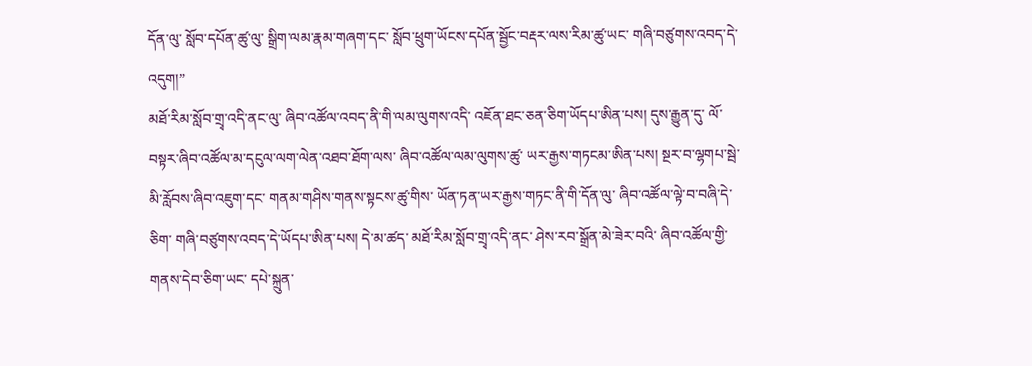དོན་ལུ་ སློབ་དཔོན་ཚུ་ལུ་ སྒྲིག་ལམ་རྣམ་གཞག་དང་ སློབ་ཕྲུག་ཡོངས་དཔོན་སྦྱོང་བརྡར་ལས་རིམ་ཚུ་ཡང་ གཞི་བཙུགས་འབད་དེ་འདུག།”
མཐོ་རིམ་སློབ་གྲྭ་འདི་ནང་ལུ་ ཞིབ་འཚོལ་འབད་ནི་གི་ལམ་ལུགས་འདི་ འཇོན་ཐང་ཅན་ཅིག་ཡོདཔ་ཨིན་པས། དུས་རྒྱུན་དུ་ ལོ་བསྟར་ཞིབ་འཚོལ་མ་དངུལ་ལག་ལེན་འཐབ་ཐོག་ལས་ ཞིབ་འཚོལ་ལམ་ལུགས་ཚུ་ ཡར་རྒྱས་གཏངམ་ཨིན་པས། སྔར་བ་ལྷགཔ་སྦེ་ མི་རློབས་ཞིབ་འཇུག་དང་ གནམ་གཤིས་གནས་སྟངས་ཚུ་གིས་ ཡོན་ཏན་ཡར་རྒྱས་གཏང་ནི་གི་དོན་ལུ་ ཞིབ་འཚོལ་ལྟེ་བ་བཞི་དེ་ཅིག་ གཞི་བཙུགས་འབད་དེ་ཡོདཔ་ཨིན་པས། དེ་མ་ཚད་ མཐོ་རིམ་སློབ་གྲྭ་འདི་ནང་ ཤེས་རབ་སྒྲོན་མེ་ཟེར་བའི་ ཞིབ་འཚོལ་གྱི་གནས་དེབ་ཅིག་ཡང་ དཔེ་སྐྲུན་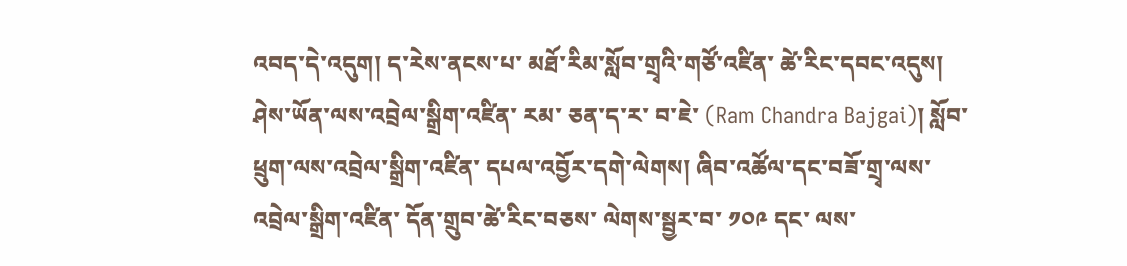འབད་དེ་འདུག། ད་རེས་ནངས་པ་ མཐོ་རིམ་སློབ་གྲྭའི་གཙོ་འཛིན་ ཚེ་རིང་དབང་འདུས། ཤེས་ཡོན་ལས་འབྲེལ་སྒྲིག་འཛིན་ རམ་ ཅན་ད་ར་ བ་ཇེ་ (Ram Chandra Bajgai)། སློབ་ཕྲུག་ལས་འབྲེལ་སྒྲིག་འཛིན་ དཔལ་འབྱོར་དགེ་ལེགས། ཞིབ་འཚོལ་དང་བཟོ་གྲྭ་ལས་འབྲེལ་སྒྲིག་འཛིན་ དོན་གྲུབ་ཚེ་རིང་བཅས་ ལེགས་སྦྱར་བ་ ༡༠༩ དང་ ལས་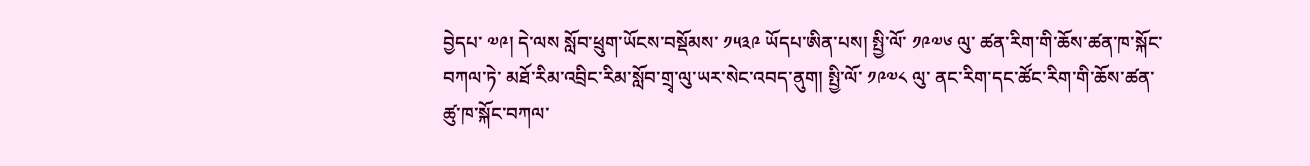བྱེདཔ་ ༧༩། དེ་ལས སློབ་ཕྲུག་ཡོངས་བསྡོམས་ ༡༥༣༩ ཡོདཔ་ཨིན་པས། སྤྱི་ལོ་ ༡༩༧༦ ལུ་ ཚན་རིག་གི་ཆོས་ཚན་ཁ་སྐོང་བཀལ་ཏེ་ མཐོ་རིམ་འབྲིང་རིམ་སློབ་གྲྭ་ལུ་ཡར་སེང་འབད་ནུག། སྤྱི་ལོ་ ༡༩༧༨ ལུ་ ནང་རིག་དང་ཚོང་རིག་གི་ཆོས་ཚན་ཚུ་ཁ་སྐོང་བཀལ་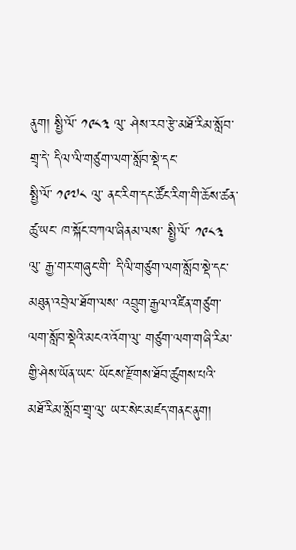ནུག། སྤྱི་ལོ་ ༡༩༨༣ ལུ་ ཤེས་རབ་རྩེ་མཐོ་རིམ་སློབ་གྲྭ་དེ་ དིལ་ལི་གཙུག་ལག་སློབ་སྡེ་དང་
སྤྱི་ལོ་ ༡༩༧༨ ལུ་ ནང་རིག་དང་ཚོང་རིག་གི་ཆོས་ཚན་ཚུ་ཡང་ ཁ་སྐོང་བཀལ་ཞིནམ་ལས་ སྤྱི་ལོ་ ༡༩༨༣ ལུ་ རྒྱ་གར་གཞུང་གི་ དི་ལི་གཙུག་ལག་སློབ་སྡེ་དང་མཐུན་འབྲེལ་ཐོག་ལས་ འབྲུག་རྒྱལ་འཛིན་གཙུག་ལག་སློབ་སྡེའི་མངའ་འོག་ལུ་ གཙུག་ལག་གཞི་རིམ་གྱི་ཤེས་ཡོན་ཡང་ ཡོངས་རྫོགས་ཐོབ་ཚུགས་པའི་ མཐོ་རིམ་སློབ་གྲྭ་ལུ་ ཡར་སེང་མཛད་གནང་ནུག།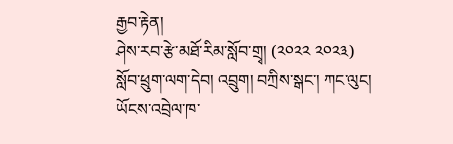རྒྱབ་རྟེན།
ཤེས་རབ་རྩེ་མཐོ་རིམ་སློབ་གྲྭ། (༢༠༢༢ ༢༠༢༣) སློབ་ཕྲུག་ལག་དེབ། འབྲུག། བཀྲིས་སྒང་། ཀང་ལུང།
ཡོངས་འབྲེལ་ཁ་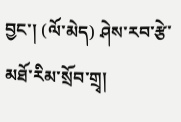བྱང་། (ལོ་མེད) ཤེས་རབ་རྩེ་མཐོ་རིམ་སྲོབ་གྲྭ།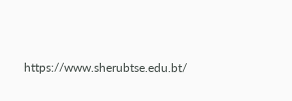https://www.sherubtse.edu.bt/